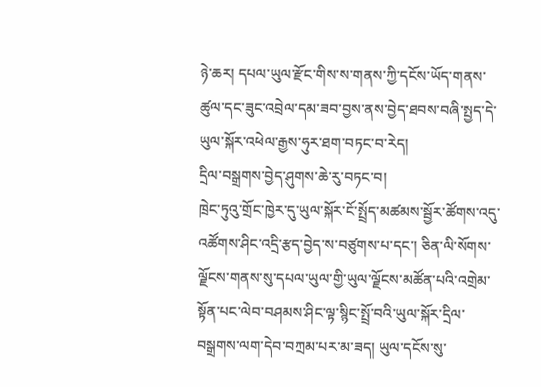ཉེ་ཆར། དཔལ་ཡུལ་རྫོང་གིས་ས་གནས་ཀྱི་དངོས་ཡོད་གནས་ཚུལ་དང་ཟུང་འབྲེལ་དམ་ཟབ་བྱས་ནས་བྱེད་ཐབས་བཞི་སྤྱད་དེ་ཡུལ་སྐོར་འཕེལ་རྒྱས་ཧུར་ཐག་བཏང་བ་རེད།
དྲིལ་བསྒྲགས་བྱེད་ཤུགས་ཆེ་རུ་བཏང་བ།
ཁྲེང་ཏུའུ་གྲོང་ཁྱེར་དུ་ཡུལ་སྐོར་ངོ་སྤྲོད་མཚམས་སྦྱོར་ཚོགས་འདུ་འཚོགས་ཤིང་འདྲི་རྩད་བྱེད་ས་བཙུགས་པ་དང་། ཅིན་ལི་སོགས་ལྗོངས་གནས་སུ་དཔལ་ཡུལ་གྱི་ཡུལ་ལྗོངས་མཚོན་པའི་འགྲེམ་སྟོན་པང་ལེབ་བཤམས་ཤིང་ལྟ་སྙིང་སྤྲོ་བའི་ཡུལ་སྐོར་དྲིལ་བསྒྲགས་ལག་དེབ་བཀྲམ་པར་མ་ཟད། ཡུལ་དངོས་སུ་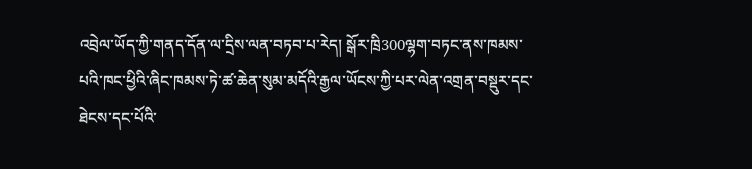འབྲེལ་ཡོད་ཀྱི་གནད་དོན་ལ་དྲིས་ལན་བཏབ་པ་རེད། སྒོར་ཁྲི300ལྷག་བཏང་ནས་ཁམས་པའི་ཁང་ཕྱིའི་ཞིང་ཁམས་ཏེ་ཚ་ཆེན་སུམ་མདོའི་རྒྱལ་ཡོངས་ཀྱི་པར་ལེན་འགྲན་བསྡུར་དང་ཐེངས་དང་པོའི་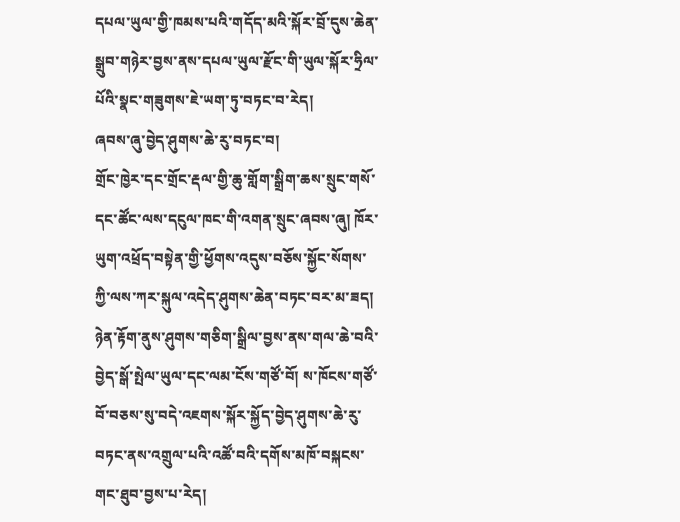དཔལ་ཡུལ་གྱི་ཁམས་པའི་གདོད་མའི་སྐོར་བྲོ་དུས་ཆེན་སྒྲུབ་གཉེར་བྱས་ནས་དཔལ་ཡུལ་རྫོང་གི་ཡུལ་སྐོར་ཧྲིལ་པོའི་སྣང་གཟུགས་ཇེ་ཡག་ཏུ་བཏང་བ་རེད།
ཞབས་ཞུ་བྱེད་ཤུགས་ཆེ་རུ་བཏང་བ།
གྲོང་ཁྱེར་དང་གྲོང་རྡལ་གྱི་ཆུ་གློག་སྒྲིག་ཆས་སྲུང་གསོ་དང་ཚོང་ལས་དངུལ་ཁང་གི་འགན་སྲུང་ཞབས་ཞུ། ཁོར་ཡུག་འཕྲོད་བསྟེན་གྱི་ཕྱོགས་འདུས་བཅོས་སྐྱོང་སོགས་ཀྱི་ལས་ཀར་སྐུལ་འདེད་ཤུགས་ཆེན་བཏང་བར་མ་ཟད། ཉེན་རྟོག་ནུས་ཤུགས་གཅིག་སྒྲིལ་བྱས་ནས་གལ་ཆེ་བའི་བྱེད་སྒོ་སྤེལ་ཡུལ་དང་ལམ་ངོས་གཙོ་བོ། ས་ཁོངས་གཙོ་བོ་བཅས་སུ་བདེ་འཇགས་སྐོར་སྐྱོད་བྱེད་ཤུགས་ཆེ་རུ་བཏང་ནས་འགྲུལ་པའི་འཚོ་བའི་དགོས་མཁོ་བསྐངས་གང་ཐུབ་བྱས་པ་རེད།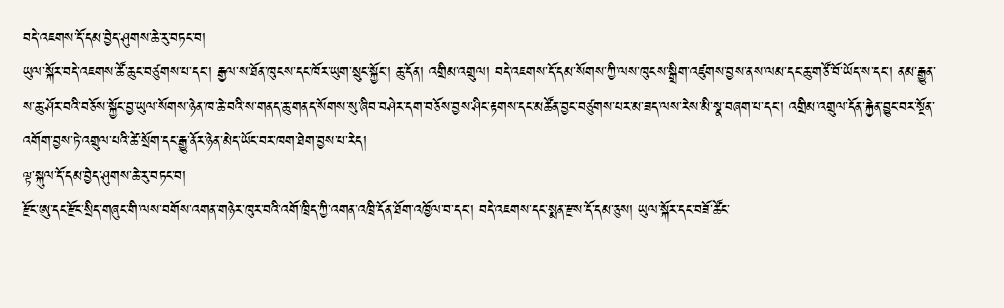བདེ་འཇགས་དོ་དམ་བྱེད་ཤུགས་ཆེ་རུ་བཏང་བ།
ཡུལ་སྐོར་བདེ་འཇགས་ཚོ་ཆུང་བཙུགས་པ་དང་། རྒྱལ་ས་ཐོན་ཁུངས་དང་ཁོར་ཡུག་སྲུང་སྐྱོང་། ཆུ་དོན། འགྲིམ་འགྲུལ། བདེ་འཇགས་དོ་དམ་སོགས་ཀྱི་ལས་ཁུངས་སྒྲིག་འཛུགས་བྱས་ནས་ལམ་དང་ཆུ་གཙོ་བོ་ཡོད་ས་དང་། ནམ་རྒྱུན་ས་ཆུ་ཤོར་བའི་བཅོས་སྐྱོང་བྱ་ཡུལ་སོགས་ཉེན་ཁ་ཆེ་བའི་ས་གནད་ཆུ་གནད་སོགས་སུ་ཞིབ་བཤེར་དག་བཅོས་བྱས་ཤིང་རྟགས་དང་མཚོན་བྱང་བཙུགས་པར་མ་ཟད་ལས་རེས་མི་སྣ་བཞག་པ་དང་། འགྲིམ་འགྲུལ་དོན་རྐྱེན་བྱུང་བར་སྔོན་འགོག་བྱས་ཏེ་འགྲུལ་པའི་ཚེ་སྲོག་དང་རྒྱུ་ནོར་ཉེན་མེད་ཡོང་བར་ཁག་ཐེག་བྱས་པ་རེད།
ལྟ་སྐུལ་དོ་དམ་བྱེད་ཤུགས་ཆེ་རུ་བཏང་བ།
རྫོང་ཨུ་དང་རྫོང་སྲིད་གཞུང་གི་ལས་བགོས་འགན་གཉེར་ཁུར་བའི་འགོ་ཁྲིད་ཀྱི་འགན་འཁྲི་དོན་ཐོག་འཁྱོལ་བ་དང་། བདེ་འཇགས་དང་སྨན་རྫས་དོ་དམ་ཅུས། ཡུལ་སྐོར་དང་བཟོ་ཚོང་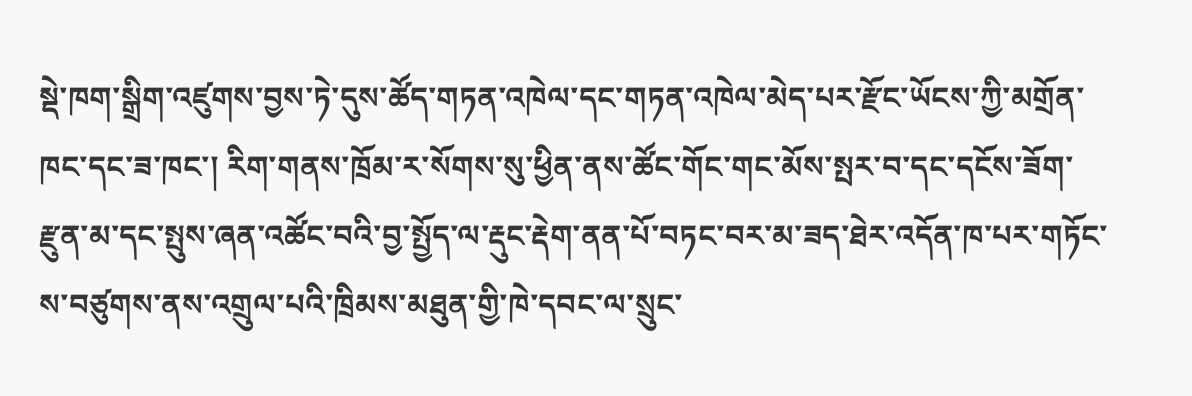སྡེ་ཁག་སྒྲིག་འཛུགས་བྱས་ཏེ་དུས་ཚོད་གཏན་འཁེལ་དང་གཏན་འཁེལ་མེད་པར་རྫོང་ཡོངས་ཀྱི་མགྲོན་ཁང་དང་ཟ་ཁང་། རིག་གནས་ཁྲོམ་ར་སོགས་སུ་ཕྱིན་ནས་ཚོང་གོང་གང་མོས་སྤར་བ་དང་དངོས་ཟོག་རྫུན་མ་དང་སྤུས་ཞན་འཚོང་བའི་བྱ་སྤྱོད་ལ་རྡུང་རྡེག་ནན་པོ་བཏང་བར་མ་ཟད་ཐེར་འདོན་ཁ་པར་གཏོང་ས་བཙུགས་ནས་འགྲུལ་པའི་ཁྲིམས་མཐུན་གྱི་ཁེ་དབང་ལ་སྲུང་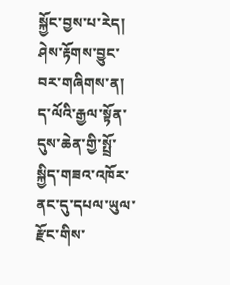སྐྱོང་བྱས་པ་རེད།
ཤེས་རྟོགས་བྱུང་བར་གཞིགས་ན། ད་ལོའི་རྒྱལ་སྟོན་དུས་ཆེན་གྱི་སྤྲོ་སྐྱིད་གཟའ་འཁོར་ནང་དུ་དཔལ་ཡུལ་རྫོང་གིས་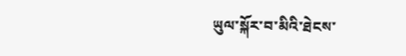ཡུལ་སྐོར་བ་མིའི་ཐེངས་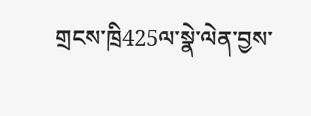གྲངས་ཁྲི425ལ་སྣེ་ལེན་བྱས་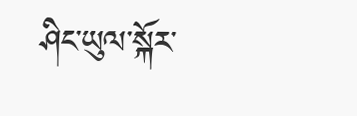ཤིང་ཡུལ་སྐོར་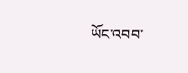ཡོང་འབབ་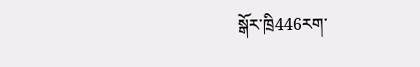སྒོར་ཁྲི446རག་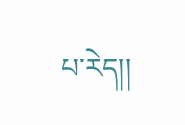པ་རེད།།